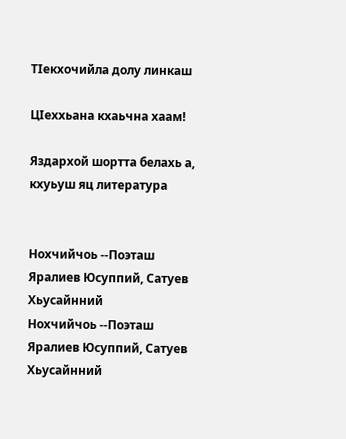ТIекхочийла долу линкаш

ЦIеххьана кхаьчна хаам!

Яздархой шортта белахь а, кхуьуш яц литература


Нохчийчоь --Поэташ Яралиев Юсуппий, Сатуев Хьусайнний
Нохчийчоь --Поэташ Яралиев Юсуппий, Сатуев Хьусайнний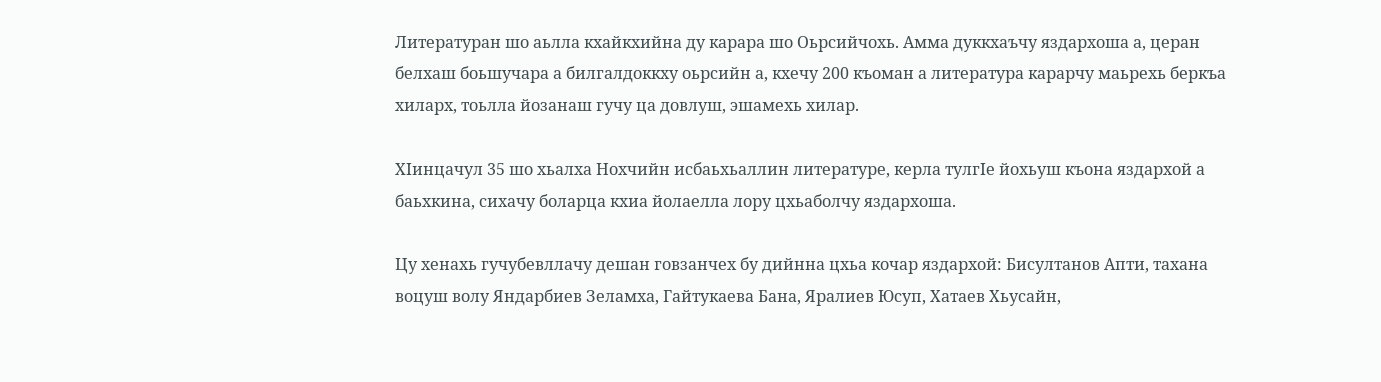Литературан шо аьлла кхайкхийна ду карара шо Оьрсийчохь. Амма дуккхаъчу яздархоша а, церан белхаш боьшучара а билгалдоккху оьрсийн а, кхечу 200 къоман а литература карарчу маьрехь беркъа хиларх, тоьлла йозанаш гучу ца довлуш, эшамехь хилар.

ХIинцачул 35 шо хьалха Нохчийн исбаьхьаллин литературе, керла тулгIе йохьуш къона яздархой а баьхкина, сихачу боларца кхиа йолаелла лору цхьаболчу яздархоша.

Цу хенахь гучубевллачу дешан говзанчех бу дийнна цхьа кочар яздархой: Бисултанов Апти, тахана воцуш волу Яндарбиев Зеламха, Гайтукаева Бана, Яралиев Юсуп, Хатаев Хьусайн,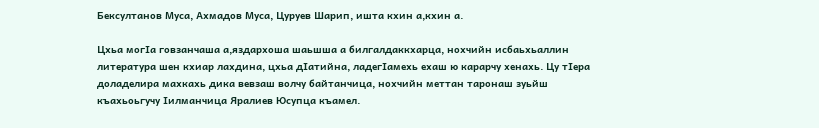Бексултанов Муса, Ахмадов Муса, Цуруев Шарип, ишта кхин а,кхин а.

Цхьа могIа говзанчаша а,яздархоша шаьшша а билгалдаккхарца, нохчийн исбаьхьаллин литература шен кхиар лахдина, цхьа дIатийна, ладегIамехь ехаш ю карарчу хенахь. Цу тIера доладелира махкахь дика вевзаш волчу байтанчица, нохчийн меттан таронаш зуьйш къахьоьгучу Iилманчица Яралиев Юсупца къамел.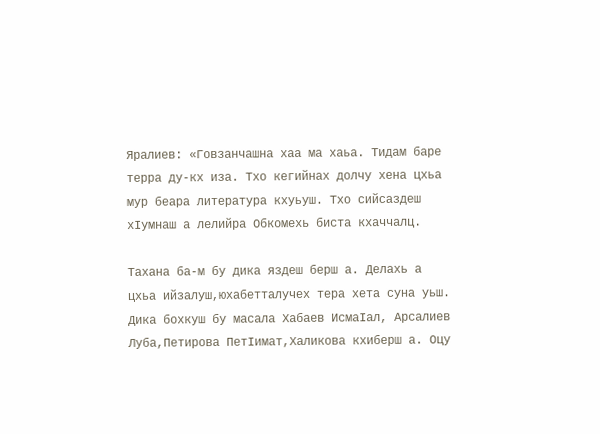Яралиев: «Говзанчашна хаа ма хаьа. Тидам баре терра ду-кх иза. Тхо кегийнах долчу хена цхьа мур беара литература кхуьуш. Тхо сийсаздеш хIумнаш а лелийра Обкомехь биста кхаччалц.

Тахана ба-м бу дика яздеш берш а. Делахь а цхьа ийзалуш,юхабетталучех тера хета суна уьш. Дика бохкуш бу масала Хабаев ИсмаIал, Арсалиев Луба,Петирова ПетIимат,Халикова кхиберш а. Оцу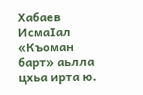Хабаев ИсмаIал «Къоман барт» аьлла цхьа ирта ю.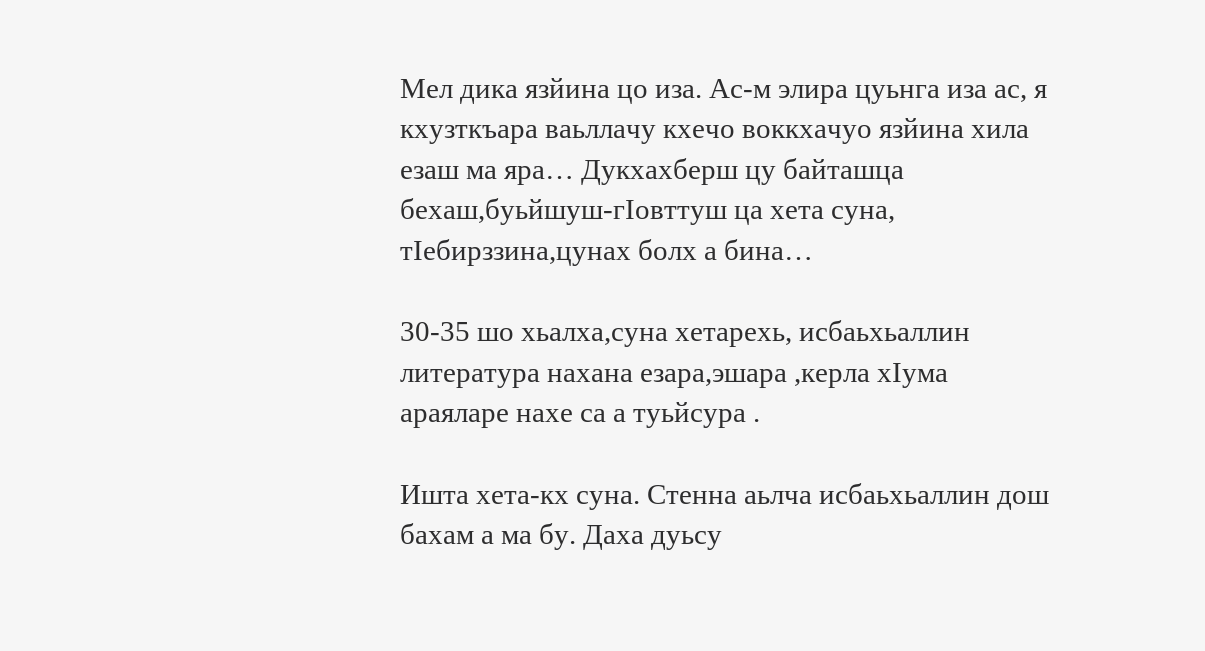Мел дика язйина цо иза. Ас-м элира цуьнга иза ас, я кхузткъара ваьллачу кхечо воккхачуо язйина хила езаш ма яра… Дукхахберш цу байташца бехаш,буьйшуш-гIовттуш ца хета суна, тIебирззина,цунах болх а бина…

30-35 шо хьалха,суна хетарехь, исбаьхьаллин литература нахана езара,эшара ,керла хIума араяларе нахе са а туьйсура .

Ишта хета-кх суна. Стенна аьлча исбаьхьаллин дош бахам а ма бу. Даха дуьсу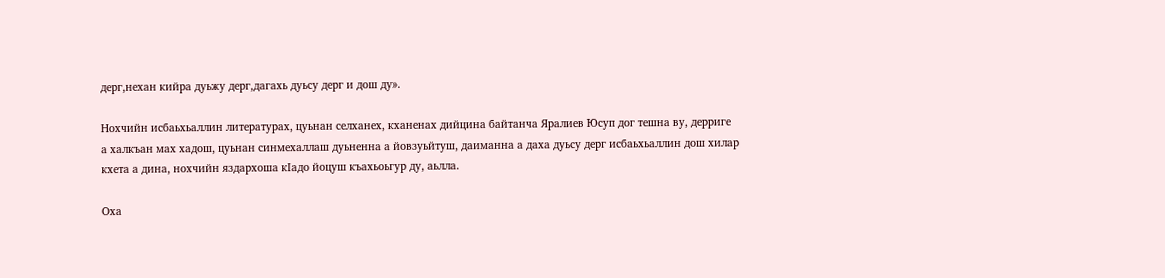дерг,нехан кийра дуьжу дерг,дагахь дуьсу дерг и дош ду».

Нохчийн исбаьхьаллин литературах, цуьнан селханех, кханенах дийцина байтанча Яралиев Юсуп дог тешна ву, дерриге а халкъан мах хадош, цуьнан синмехаллаш дуьненна а йовзуьйтуш, даиманна а даха дуьсу дерг исбаьхьаллин дош хилар кхета а дина, нохчийн яздархоша кIадо йоцуш къахьоьгур ду, аьлла.

Оха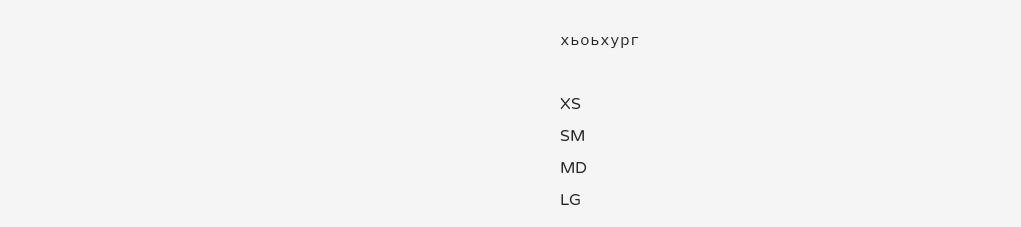хьоьхург

XS
SM
MD
LG